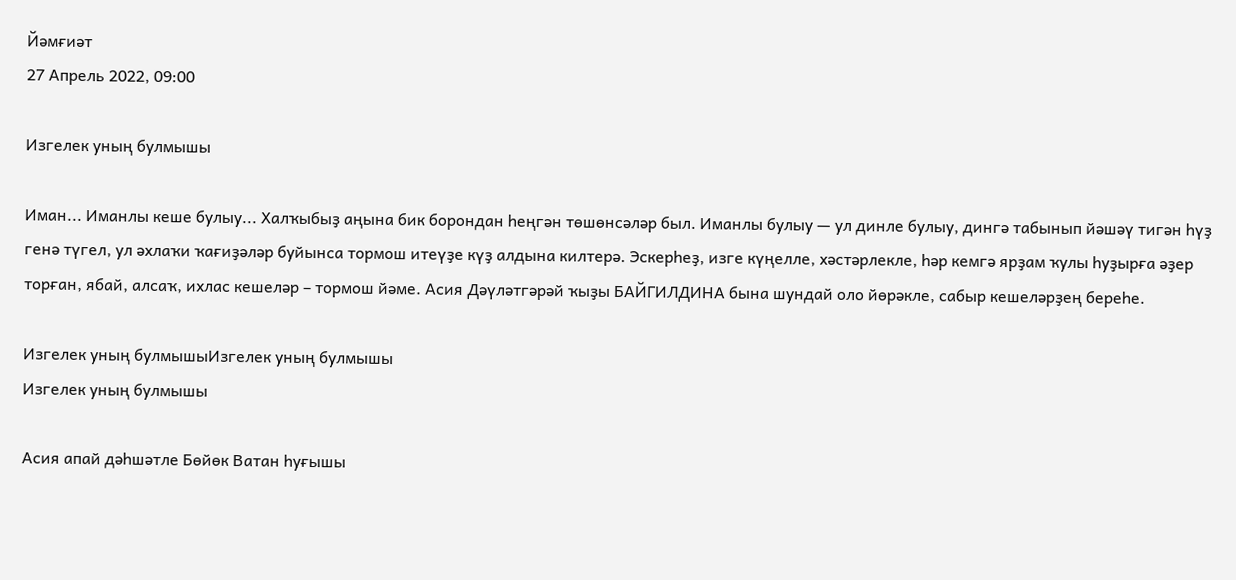Йәмғиәт
27 Апрель 2022, 09:00

Изгелек уның булмышы

Иман... Иманлы кеше булыу... Халҡыбыҙ аңына бик борондан һеңгән төшөнсәләр был. Иманлы булыу — ул динле булыу, дингә табынып йәшәү тигән һүҙ генә түгел, ул әхлаҡи ҡағиҙәләр буйынса тормош итеүҙе күҙ алдына килтерә. Эскерһеҙ, изге күңелле, хәстәрлекле, һәр кемгә ярҙам ҡулы һуҙырға әҙер торған, ябай, алсаҡ, ихлас кешеләр – тормош йәме. Асия Дәүләтгәрәй ҡыҙы БАЙГИЛДИНА бына шундай оло йөрәкле, сабыр кешеләрҙең береһе.

Изгелек уның булмышыИзгелек уның булмышы
Изгелек уның булмышы

Асия апай дәһшәтле Бөйөк Ватан һуғышы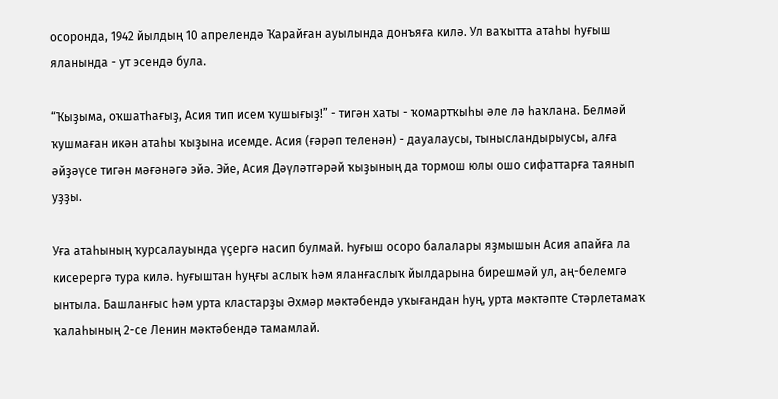осоронда, 1942 йылдың 10 апрелендә Ҡарайған ауылында донъяға килә. Ул ваҡытта атаһы һуғыш яланында - ут эсендә була.

“Ҡыҙыма, оҡшатһағыҙ, Асия тип исем ҡушығыҙ!” - тигән хаты - ҡомартҡыһы әле лә һаҡлана. Белмәй ҡушмаған икән атаһы ҡыҙына исемде. Асия (ғәрәп теленән) - дауалаусы, тынысландырыусы, алға әйҙәүсе тигән мәғәнәгә эйә. Эйе, Асия Дәүләтгәрәй ҡыҙының да тормош юлы ошо сифаттарға таянып уҙҙы.

Уға атаһының ҡурсалауында үҫергә насип булмай. Һуғыш осоро балалары яҙмышын Асия апайға ла кисерергә тура килә. Һуғыштан һуңғы аслыҡ һәм яланғаслыҡ йылдарына бирешмәй ул, аң-белемгә ынтыла. Башланғыс һәм урта кластарҙы Әхмәр мәктәбендә уҡығандан һуң, урта мәктәпте Стәрлетамаҡ ҡалаһының 2-се Ленин мәктәбендә тамамлай.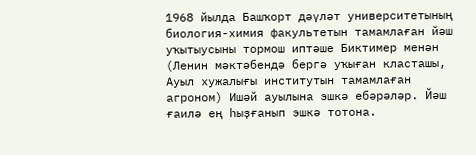1968 йылда Башҡорт дәүләт университетының биология-химия факультетын тамамлаған йәш уҡытыусыны тормош иптәше Биктимер менән (Ленин мәктәбендә бергә уҡыған класташы, Ауыл хужалығы институтын тамамлаған агроном) Ишәй ауылына эшкә ебәрәләр. Йәш ғаилә ең һыҙғанып эшкә тотона.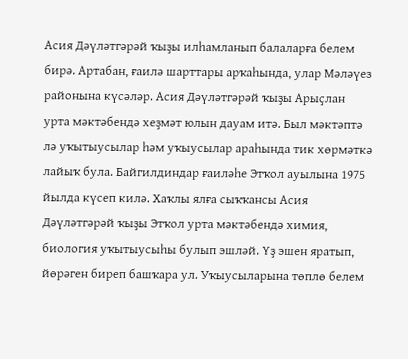Асия Дәүләтгәрәй ҡыҙы илһамланып балаларға белем бирә. Артабан, ғаилә шарттары арҡаһында, улар Мәләүез районына күсәләр. Асия Дәүләтгәрәй ҡыҙы Арыҫлан урта мәктәбендә хеҙмәт юлын дауам итә. Был мәктәптә лә уҡытыусылар һәм уҡыусылар араһында тик хөрмәткә лайыҡ була. Байгилдиндар ғаиләһе Этҡол ауылына 1975 йылда күсеп килә. Хаҡлы ялға сыҡҡансы Асия Дәүләтгәрәй ҡыҙы Этҡол урта мәктәбендә химия, биология уҡытыусыһы булып эшләй. Үҙ эшен яратып, йөрәген биреп башҡара ул. Уҡыусыларына төплө белем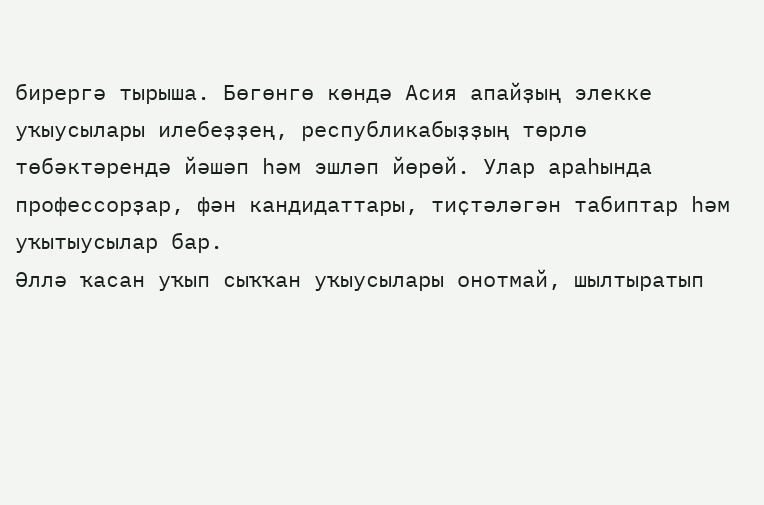бирергә тырыша. Бөгөнгө көндә Асия апайҙың элекке уҡыусылары илебеҙҙең, республикабыҙҙың төрлө төбәктәрендә йәшәп һәм эшләп йөрөй. Улар араһында профессорҙар, фән кандидаттары, тиҫтәләгән табиптар һәм уҡытыусылар бар.
Әллә ҡасан уҡып сыҡҡан уҡыусылары онотмай, шылтыратып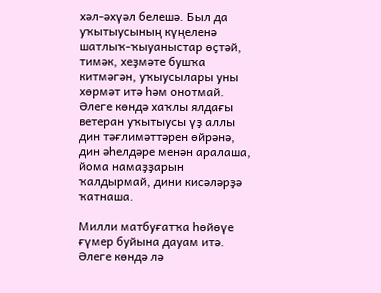хәл-әхүәл белешә. Был да уҡытыусының күңеленә шатлыҡ-ҡыуаныстар өҫтәй, тимәк, хеҙмәте бушҡа китмәгән, уҡыусылары уны хөрмәт итә һәм онотмай. Әлеге көндә хаҡлы ялдағы ветеран уҡытыусы үҙ аллы дин тәғлимәттәрен өйрәнә, дин әһелдәре менән аралаша, йома намаҙҙарын ҡалдырмай, дини кисәләрҙә ҡатнаша.

Милли матбуғатҡа һөйөүе ғүмер буйына дауам итә. Әлеге көндә лә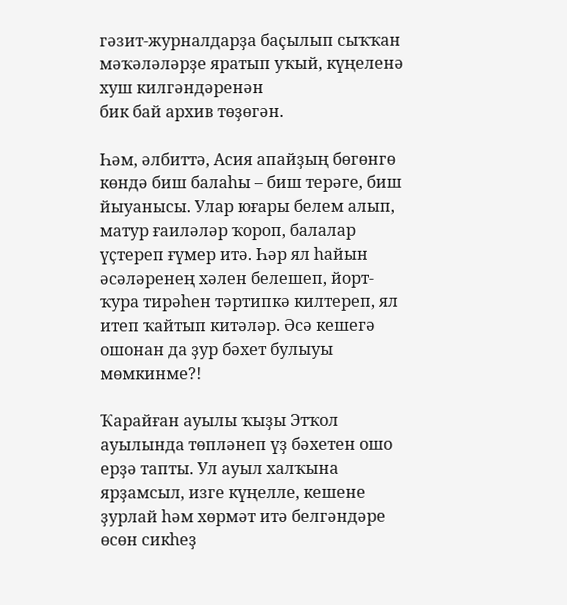гәзит-журналдарҙа баҫылып сыҡҡан мәҡәләләрҙе яратып уҡый, күңеленә хуш килгәндәренән
бик бай архив төҙөгән.

Һәм, әлбиттә, Асия апайҙың бөгөнгө көндә биш балаһы – биш терәге, биш йыуанысы. Улар юғары белем алып, матур ғаиләләр ҡороп, балалар үҫтереп ғүмер итә. Һәр ял һайын әсәләренең хәлен белешеп, йорт-ҡура тирәһен тәртипкә килтереп, ял итеп ҡайтып китәләр. Әсә кешегә ошонан да ҙур бәхет булыуы мөмкинме?!

Ҡарайған ауылы ҡыҙы Этҡол ауылында төпләнеп үҙ бәхетен ошо ерҙә тапты. Ул ауыл халҡына ярҙамсыл, изге күңелле, кешене ҙурлай һәм хөрмәт итә белгәндәре өсөн сикһеҙ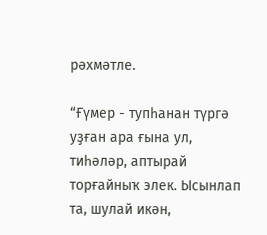рәхмәтле.

“Ғүмер - тупһанан түргә уҙған ара ғына ул, тиһәләр, аптырай торғайныҡ элек. Ысынлап та, шулай икән,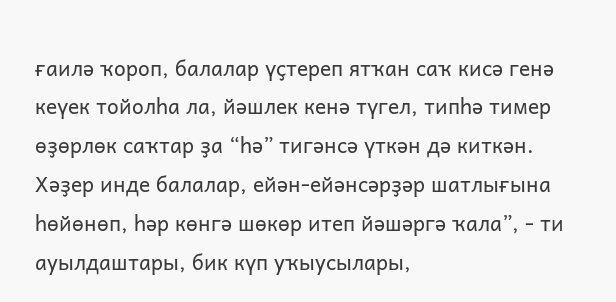ғаилә ҡороп, балалар үҫтереп ятҡан саҡ кисә генә кеүек тойолһа ла, йәшлек кенә түгел, типһә тимер өҙөрлөк саҡтар ҙа “һә” тигәнсә үткән дә киткән. Хәҙер инде балалар, ейән-ейәнсәрҙәр шатлығына һөйөнөп, һәр көнгә шөкөр итеп йәшәргә ҡала”, - ти ауылдаштары, бик күп уҡыусылары,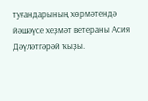туғандарының хөрмәтендә йәшәүсе хеҙмәт ветераны Асия Дәүләтгәрәй ҡыҙы.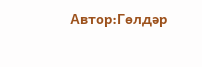Автор:Гөлдәр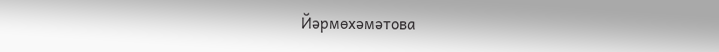Йәрмөхәмәтова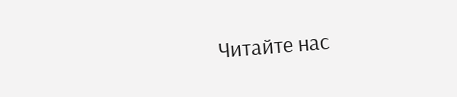Читайте нас